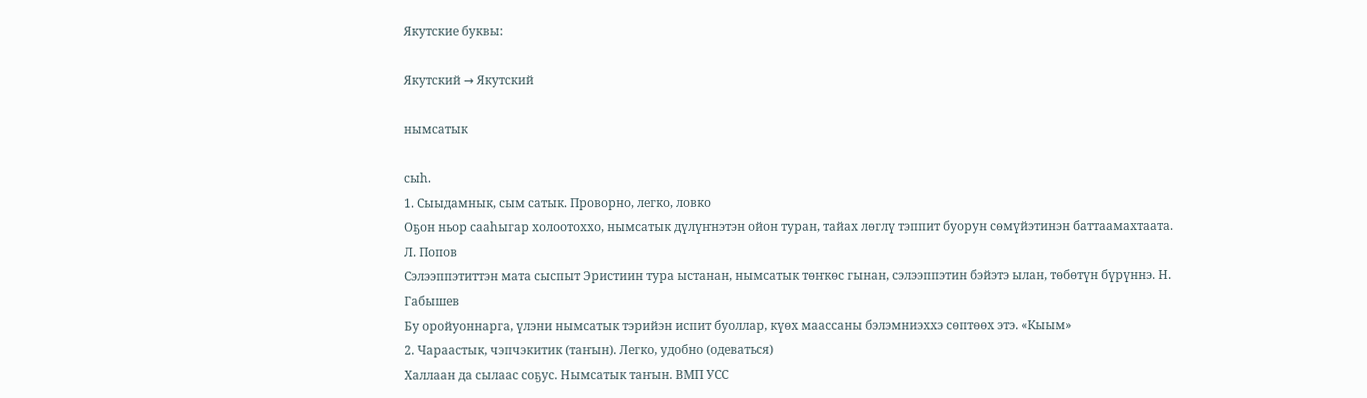Якутские буквы:

Якутский → Якутский

нымсатык

сыһ.
1. Сыыдамнык, сым сатык. Проворно, легко, ловко
Оҕон ньор сааһыгар холоотоххо, нымсатык дүлүҥнэтэн ойон туран, тайах лөглү тэппит буорун сөмүйэтинэн баттаамахтаата. Л. Попов
Сэлээппэтиттэн мата сыспыт Эристиин тура ыстанан, нымсатык төҥкөс гынан, сэлээппэтин бэйэтэ ылан, төбөтүн бүрүннэ. Н. Габышев
Бу оройуоннарга, үлэни нымсатык тэрийэн испит буоллар, күөх маассаны бэлэмниэххэ сөптөөх этэ. «Кыым»
2. Чараастык, чэпчэкитик (таҥын). Легко, удобно (одеваться)
Халлаан да сылаас соҕус. Нымсатык таҥын. ВМП УСС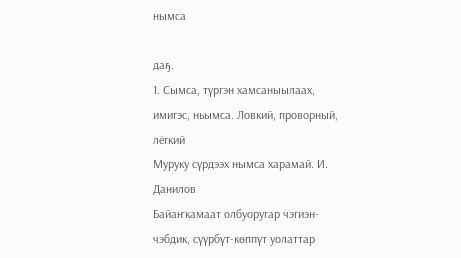нымса

даҕ.
1. Сымса, түргэн хамсаныылаах, имигэс, ньымса. Ловкий, проворный, лёгкий
Муруку сүрдээх нымса харамай. И. Данилов
Байаҥкамаат олбуоругар чэгиэн-чэбдик, сүүрбүт-көппүт уолаттар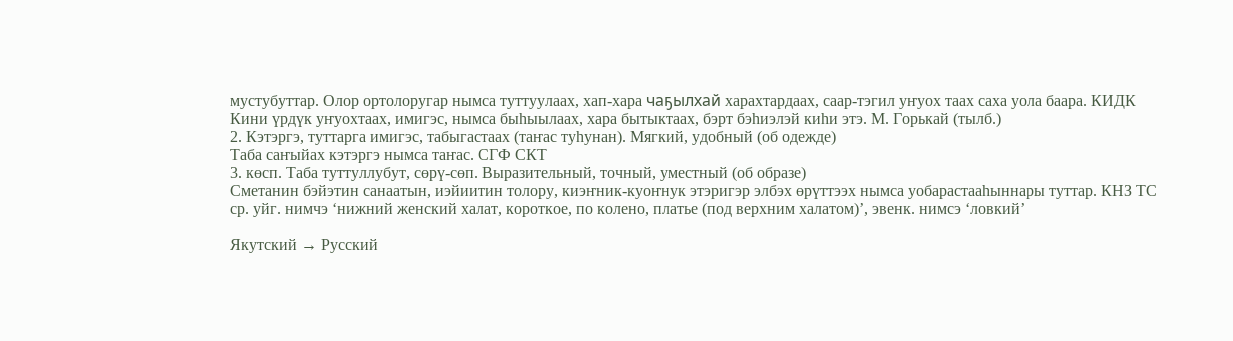мустубуттар. Олор ортолоругар нымса туттуулаах, хап-хара чаҕылхай харахтардаах, саар-тэгил уҥуох таах саха уола баара. КИДК
Кини үрдүк уҥуохтаах, имигэс, нымса быһыылаах, хара бытыктаах, бэрт бэһиэлэй киһи этэ. М. Горькай (тылб.)
2. Кэтэргэ, туттарга имигэс, табыгастаах (таҥас туһунан). Мягкий, удобный (об одежде)
Таба саҥыйах кэтэргэ нымса таҥас. СГФ СКТ
3. көсп. Таба туттуллубут, сөрү-сөп. Выразительный, точный, уместный (об образе)
Сметанин бэйэтин санаатын, иэйиитин толору, киэҥник-куоҥнук этэригэр элбэх өрүттээх нымса уобарастааһыннары туттар. КНЗ ТС
ср. уйг. нимчэ ‘нижний женский халат, короткое, по колено, платье (под верхним халатом)’, эвенк. нимсэ ‘ловкий’

Якутский → Русский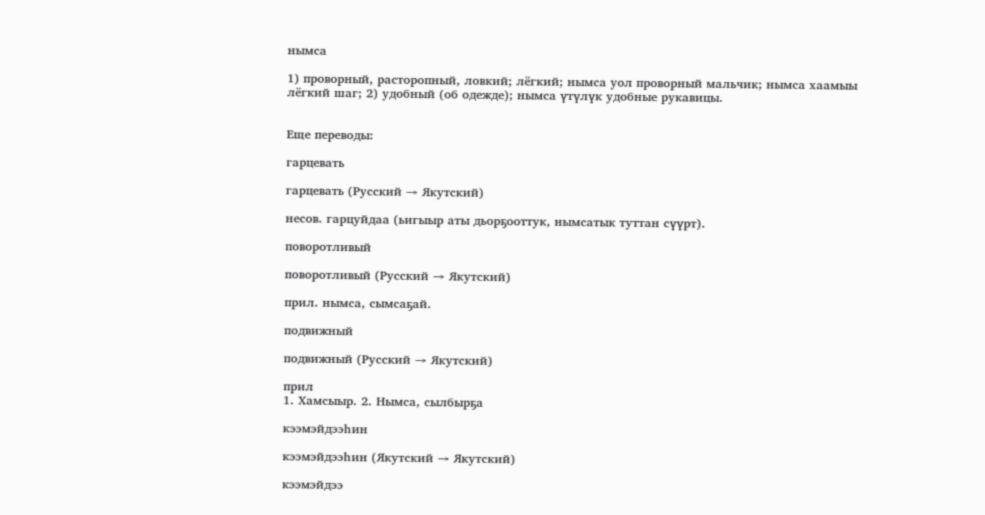нымса

1) проворный, расторопный, ловкий; лёгкий; нымса уол проворный мальчик; нымса хаамыы лёгкий шаг; 2) удобный (об одежде); нымса үтүлүк удобные рукавицы.


Еще переводы:

гарцевать

гарцевать (Русский → Якутский)

несов. гарцуйдаа (ьигыыр аты дьорҕооттук, нымсатык туттан сүүрт).

поворотливый

поворотливый (Русский → Якутский)

прил. нымса, сымсаҕай.

подвижный

подвижный (Русский → Якутский)

прил
1. Хамсыыр. 2. Нымса, сылбырҕа

кээмэйдээһин

кээмэйдээһин (Якутский → Якутский)

кээмэйдээ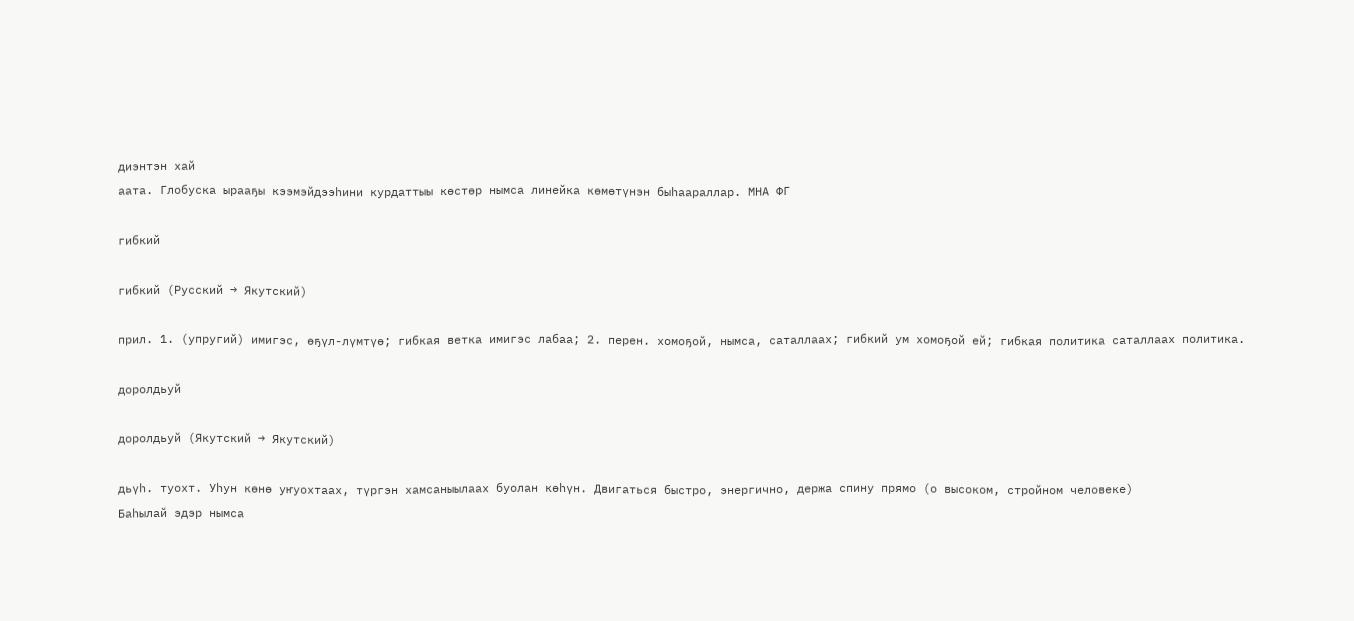диэнтэн хай
аата. Глобуска ырааҕы кээмэйдээһини курдаттыы көстөр нымса линейка көмөтүнэн быһаараллар. МНА ФГ

гибкий

гибкий (Русский → Якутский)

прил. 1. (упругий) имигэс, өҕүл-лүмтүө; гибкая ветка имигэс лабаа; 2. перен. хомоҕой, нымса, саталлаах; гибкий ум хомоҕой ей; гибкая политика саталлаах политика.

доролдьуй

доролдьуй (Якутский → Якутский)

дьүһ. туохт. Уһун көнө уҥуохтаах, түргэн хамсаныылаах буолан көһүн. Двигаться быстро, энергично, держа спину прямо (о высоком, стройном человеке)
Баһылай эдэр нымса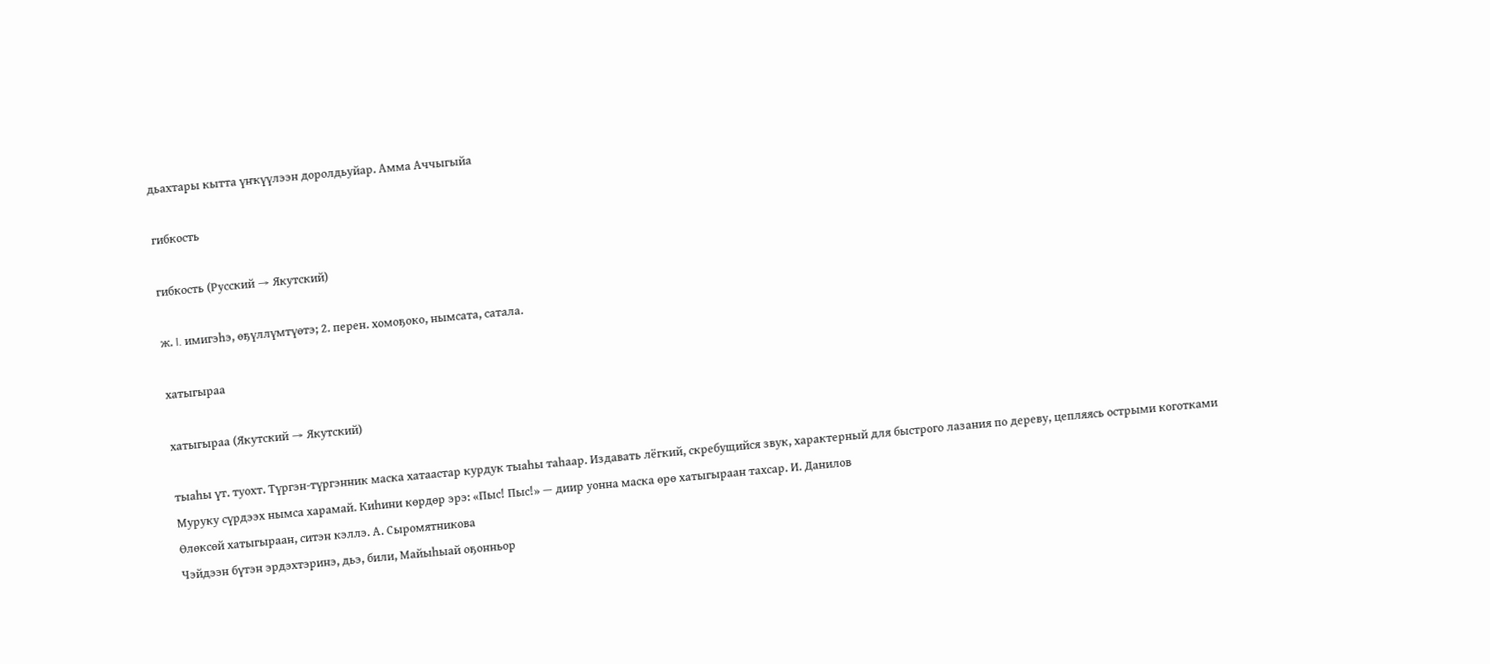дьахтары кытта үҥкүүлээн доролдьуйар. Амма Аччыгыйа

гибкость

гибкость (Русский → Якутский)

ж. I. имигэһэ, өҕүллүмтүөтэ; 2. перен. хомоҕоко, нымсата, сатала.

хатыгыраа

хатыгыраа (Якутский → Якутский)

тыаһы үт. туохт. Түргэн-түргэнник маска хатаастар курдук тыаһы таһаар. Издавать лёгкий, скребущийся звук, характерный для быстрого лазания по дереву, цепляясь острыми коготками
Муруку сүрдээх нымса харамай. Киһини көрдөр эрэ: «Пыс! Пыс!» — диир уонна маска өрө хатыгыраан тахсар. И. Данилов
Өлөксөй хатыгыраан, ситэн кэллэ. А. Сыромятникова
Чэйдээн бүтэн эрдэхтэринэ, дьэ, били, Майыһыай оҕонньор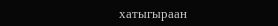хатыгыраан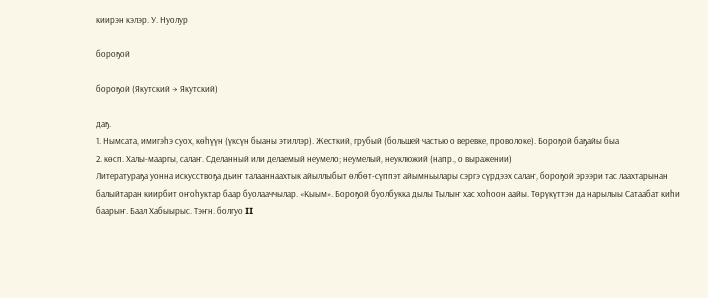киирэн кэлэр. У. Нуолур

бороҕой

бороҕой (Якутский → Якутский)

даҕ.
1. Нымсата, имигэһэ суох, көһүүн (үксүн быаны этиллэр). Жесткий, грубый (большей частью о веревке, проволоке). Бороҕой баҕайы быа
2. көсп. Халы-мааргы, салаҥ. Сделанный или делаемый неумело; неумелый, неуклюжий (напр., о выражении)
Литератураҕа уонна искусствоҕа дьиҥ талааннаахтык айыллыбыт өлбөт-сүппэт айымньылары сэргэ сүрдээх салаҥ, бороҕой эрээри тас лаахтарынан балыйтаран киирбит оҥоһуктар баар буолааччылар. «Кыым». Бороҕой буолбукка дылы Тылыҥ хас хоһоон аайы. Төрүкүттэн да нарылыы Сатаабат киһи баарыҥ. Баал Хабыырыс. Тэҥн. болгуо II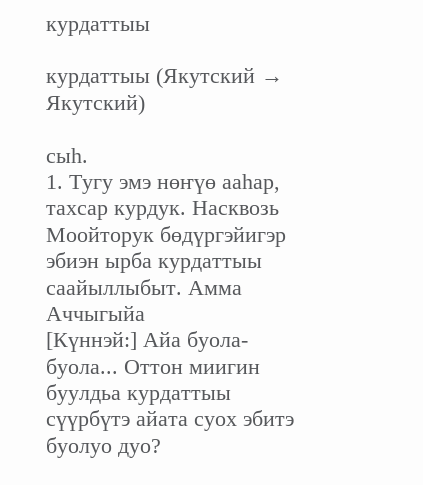курдаттыы

курдаттыы (Якутский → Якутский)

сыһ.
1. Тугу эмэ нөҥүө ааһар, тахсар курдук. Насквозь
Моойторук бөдүргэйигэр эбиэн ырба курдаттыы саайыллыбыт. Амма Аччыгыйа
[Күннэй:] Айа буола-буола... Оттон миигин буулдьа курдаттыы сүүрбүтэ айата суох эбитэ буолуо дуо?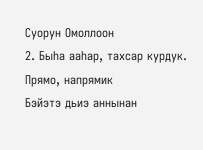Суорун Омоллоон
2. Быһа ааһар, тахсар курдук. Прямо, напрямик
Бэйэтэ дьиэ аннынан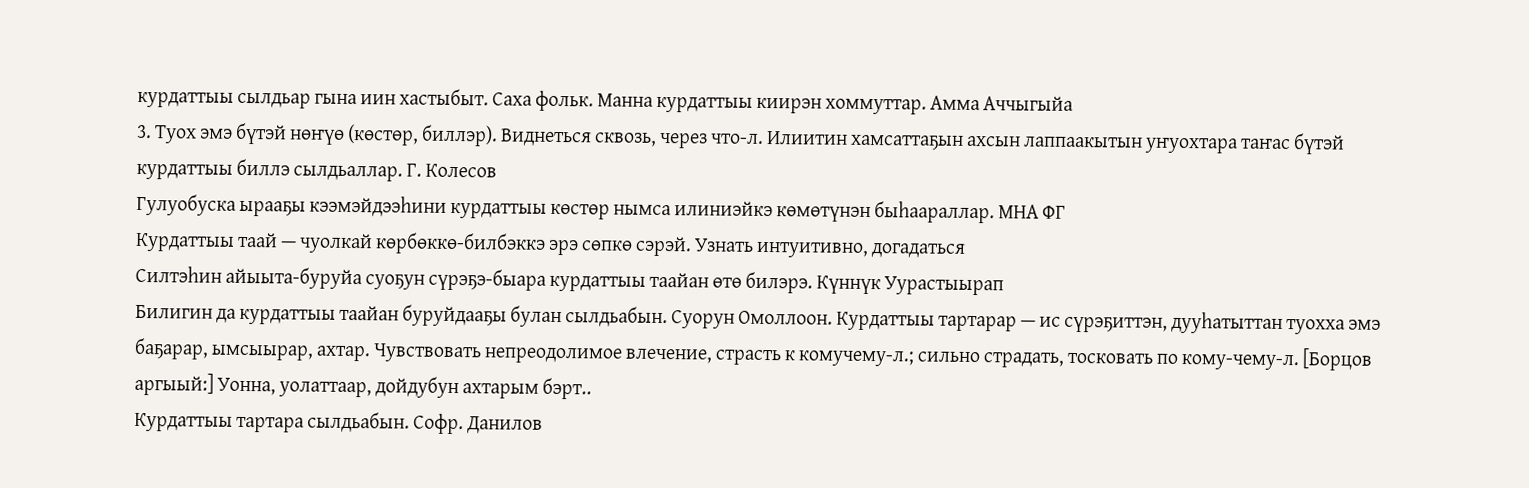курдаттыы сылдьар гына иин хастыбыт. Саха фольк. Манна курдаттыы киирэн хоммуттар. Амма Аччыгыйа
3. Туох эмэ бүтэй нөҥүө (көстөр, биллэр). Виднеться сквозь, через что-л. Илиитин хамсаттаҕын ахсын лаппаакытын уҥуохтара таҥас бүтэй курдаттыы биллэ сылдьаллар. Г. Колесов
Гулуобуска ырааҕы кээмэйдээһини курдаттыы көстөр нымса илиниэйкэ көмөтүнэн быһаараллар. МНА ФГ
Курдаттыы таай — чуолкай көрбөккө-билбэккэ эрэ сөпкө сэрэй. Узнать интуитивно, догадаться
Силтэһин айыыта-буруйа суоҕун сүрэҕэ-быара курдаттыы таайан өтө билэрэ. Күннүк Уурастыырап
Билигин да курдаттыы таайан буруйдааҕы булан сылдьабын. Суорун Омоллоон. Курдаттыы тартарар — ис сүрэҕиттэн, дууһатыттан туохха эмэ баҕарар, ымсыырар, ахтар. Чувствовать непреодолимое влечение, страсть к комучему-л.; сильно страдать, тосковать по кому-чему-л. [Борцов аргыый:] Уонна, уолаттаар, дойдубун ахтарым бэрт..
Курдаттыы тартара сылдьабын. Софр. Данилов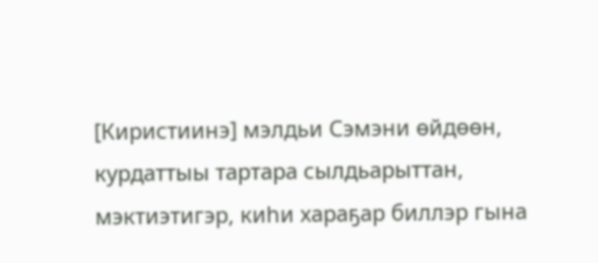[Киристиинэ] мэлдьи Сэмэни өйдөөн, курдаттыы тартара сылдьарыттан, мэктиэтигэр, киһи хараҕар биллэр гына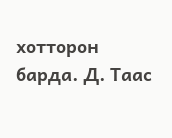хотторон барда. Д. Таас